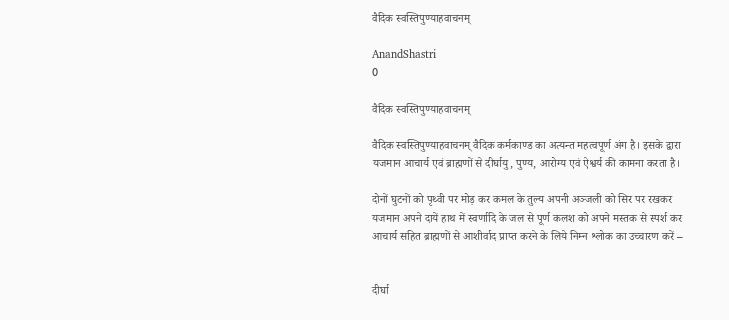वैदिक स्वस्तिपुण्याहवाचनम्

AnandShastri
0

वैदिक स्वस्तिपुण्याहवाचनम्

वैदिक स्वस्तिपुण्याहवाचनम् वैदिक कर्मकाण्ड का अत्यन्त महत्वपूर्ण अंग है। इसके द्वारा यजमान आचार्य एवं ब्राह्मणों से दीर्घायु, पुण्य, आरोग्य एवं ऐश्वर्य की कामना करता है।

दोनों घुटनों को पृथ्वी पर मोड़ कर कमल के तुल्य अपनी अञ्जली को सिर पर रखकर यजमान अपने दायें हाथ में स्वर्णादि के जल से पूर्ण कलश को अपने मस्तक से स्पर्श कर आचार्य सहित ब्राह्मणों से आशीर्वाद प्राप्त करने के लिये निम्न श्लोक का उच्चारण करें –


दीर्घा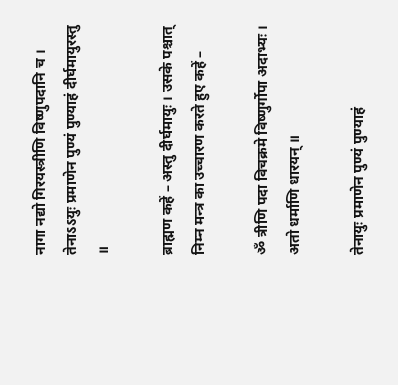नागा नद्यो गिरयस्त्रीणि विष्णुपदानि च ।
तेनाऽऽयुः प्रमाणेन पुण्यं पुण्याहं दीर्घमायुरस्तु ॥

ब्राह्मण कहें – अस्तु दीर्घमायुः । उसके पश्चात् निम्न मन्त्र का उच्चारण करते हुए कहें –

ॐ त्रीणि पदा विचक्रमे विष्णुर्गोपा अदाभ्यः ।
अतो धर्माणि धारयन् ॥

तेनायुः प्रमाणेन पुण्यं पुण्याहं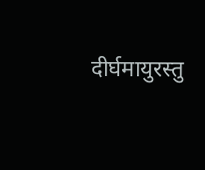दीर्घमायुरस्तु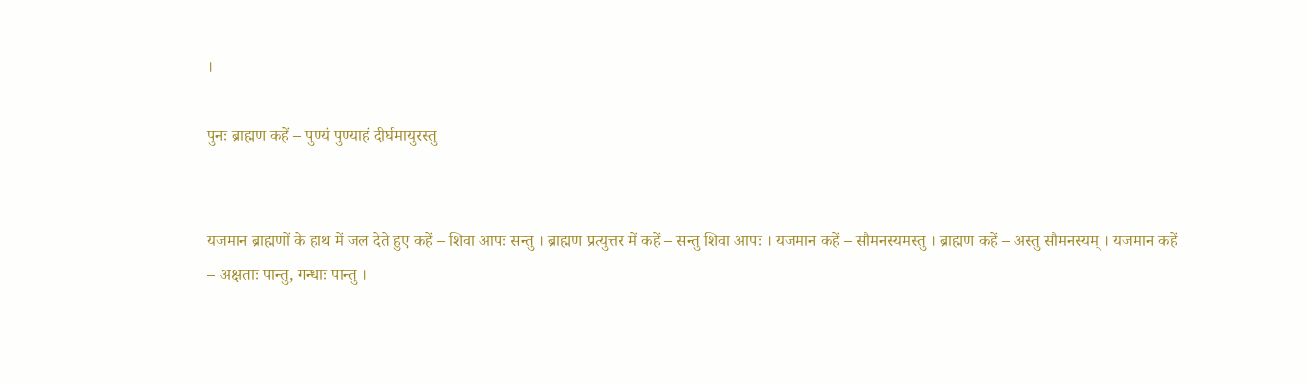।

पुनः ब्राह्मण कहें – पुण्यं पुण्याहं दीर्घमायुरस्तु


यजमान ब्राह्मणों के हाथ में जल देते हुए कहें – शिवा आपः सन्तु । ब्राह्मण प्रत्युत्तर में कहें – सन्तु शिवा आपः । यजमान कहें – सौमनस्यमस्तु । ब्राह्मण कहें – अस्तु सौमनस्यम् । यजमान कहें – अक्षताः पान्तु, गन्धाः पान्तु ।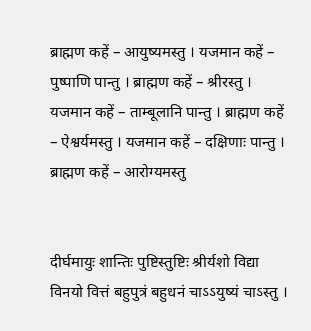ब्राह्मण कहें – आयुष्यमस्तु । यजमान कहें – पुष्पाणि पान्तु । ब्राह्मण कहें – श्रीरस्तु । यजमान कहें – ताम्बूलानि पान्तु । ब्राह्मण कहें – ऐश्वर्यमस्तु । यजमान कहें – दक्षिणाः पान्तु । ब्राह्मण कहें – आरोग्यमस्तु


दीर्घमायुः शान्तिः पुष्टिस्तुष्टिः श्रीर्यशो विद्या विनयो वित्तं बहुपुत्रं बहुधनं चाऽऽयुष्यं चाऽस्तु ।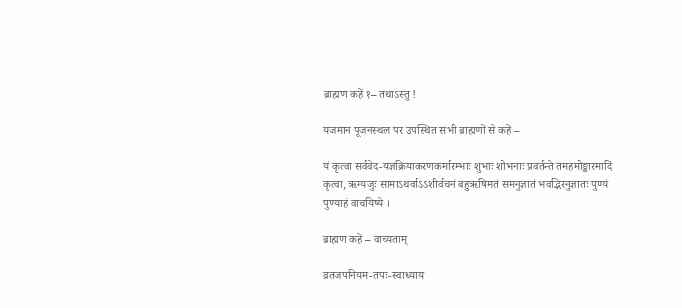ब्राह्मण कहें १– तथाऽस्तु !

यजमान पूजनस्थल पर उपस्थित सभी ब्राह्मणों से कहें –

यं कृत्वा सर्ववेद-यज्ञक्रियाकरणकर्मारम्भाः शुभाः शोभनाः प्रवर्तन्ते तमहमोङ्कारमादिं कृत्वा, ऋग्यजुः सामाऽथर्वाऽऽशीर्वचनं बहुऋषिमतं समनुज्ञातं भवद्भिरनुज्ञातः पुण्यं पुण्याहं वाचयिष्ये ।

ब्राह्मण कहें – वाच्यताम्

व्रतजपनियम-तपः-स्वाध्याय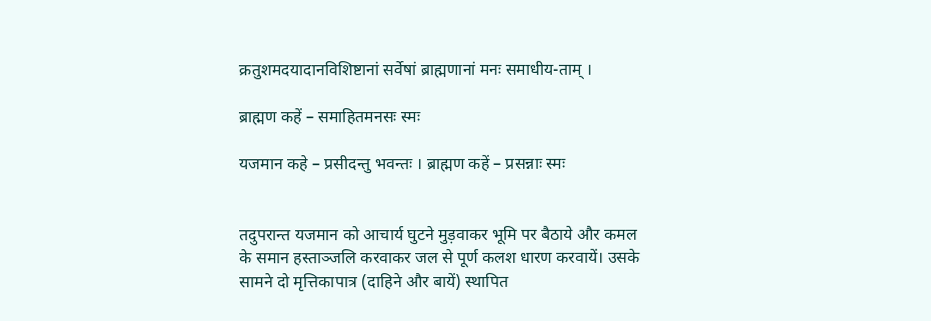क्रतुशमदयादानविशिष्टानां सर्वेषां ब्राह्मणानां मनः समाधीय-ताम् ।

ब्राह्मण कहें – समाहितमनसः स्मः

यजमान कहे – प्रसीदन्तु भवन्तः । ब्राह्मण कहें – प्रसन्नाः स्मः


तदुपरान्त यजमान को आचार्य घुटने मुड़वाकर भूमि पर बैठाये और कमल के समान हस्ताञ्जलि करवाकर जल से पूर्ण कलश धारण करवायें। उसके सामने दो मृत्तिकापात्र (दाहिने और बायें) स्थापित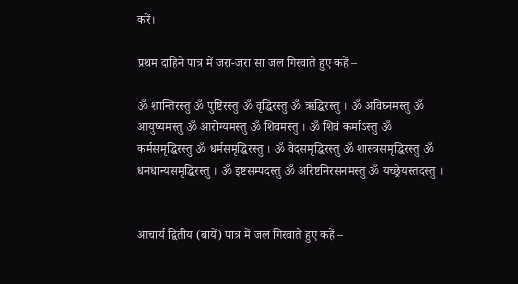करें।

प्रथम दाहिने पात्र में जरा-जरा सा जल गिरवाते हुए कहें –

ॐ शान्तिरस्तु ॐ पुष्टिरस्तु ॐ वृद्धिरस्तु ॐ ऋद्धिरस्तु । ॐ अविघ्नमस्तु ॐ आयुष्यमस्तु ॐ आरोग्यमस्तु ॐ शिवमस्तु । ॐ शिवं कर्माऽस्तु ॐ कर्मसमृद्धिरस्तु ॐ धर्मसमृद्धिरस्तु । ॐ वेदसमृद्धिरस्तु ॐ शास्त्रसमृद्धिरस्तु ॐ धनधान्यसमृद्धिरस्तु । ॐ इष्टसम्पदस्तु ॐ अरिष्टनिरसनमस्तु ॐ यच्छ्रेयस्तदस्तु ।


आचार्य द्वितीय (बायें) पात्र में जल गिरवाते हुए कहें –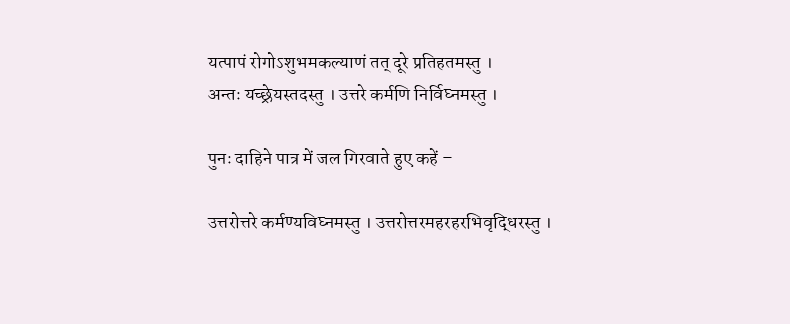यत्पापं रोगोऽशुभमकल्याणं तत् दूरे प्रतिहतमस्तु ।
अन्तः यच्छ्रेयस्तदस्तु । उत्तरे कर्मणि निर्विघ्नमस्तु ।

पुनः दाहिने पात्र में जल गिरवाते हुए कहें –

उत्तरोत्तरे कर्मण्यविघ्नमस्तु । उत्तरोत्तरमहरहरभिवृद्धिरस्तु ।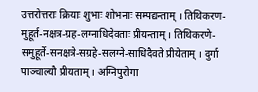उत्तरोत्तराः क्रियाः शुभाः शोभनाः सम्पद्यन्ताम् । तिथिकरण-मुहूर्त-नक्षत्र-ग्रह-लग्नाधिदेवताः प्रीयन्ताम् । तिथिकरणे-समुहूर्ते-सनक्षत्रे-सग्रहे-सलग्ने-साधिदैवते प्रीयेताम् । दुर्गा पाञ्चाल्यौ प्रीयताम् । अग्निपुरोगा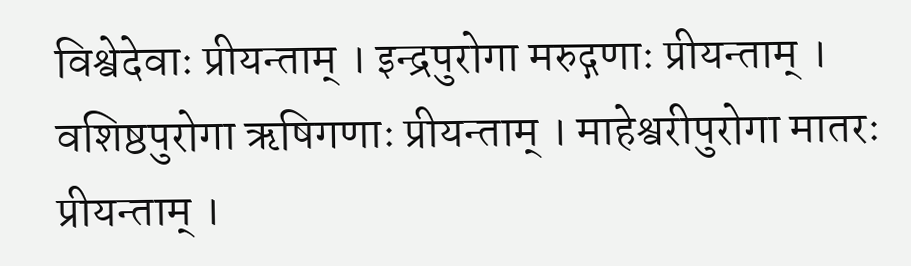विश्वेदेवाः प्रीयन्ताम् । इन्द्रपुरोगा मरुद्गणाः प्रीयन्ताम् । वशिष्ठपुरोगा ऋषिगणाः प्रीयन्ताम् । माहेश्वरीपुरोगा मातरः प्रीयन्ताम् ।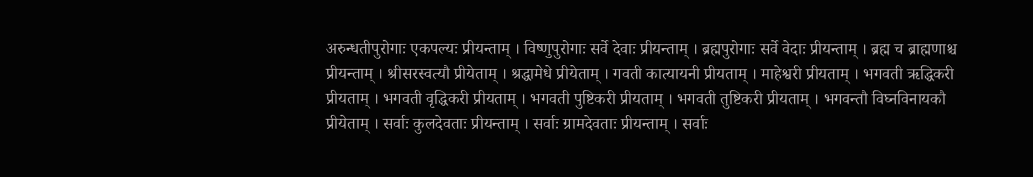अरुन्धतीपुरोगाः एकपल्यः प्रीयन्ताम् । विष्णुपुरोगाः सर्वे देवाः प्रीयन्ताम् । ब्रह्मपुरोगाः सर्वे वेदाः प्रीयन्ताम् । ब्रह्म च ब्राह्मणाश्च प्रीयन्ताम् । श्रीसरस्वत्यौ प्रीयेताम् । श्रद्धामेधे प्रीयेताम् । गवती कात्यायनी प्रीयताम् । माहेश्वरी प्रीयताम् । भगवती ऋद्धिकरी प्रीयताम् । भगवती वृद्धिकरी प्रीयताम् । भगवती पुष्टिकरी प्रीयताम् । भगवती तुष्टिकरी प्रीयताम् । भगवन्तौ विघ्नविनायकौ प्रीयेताम् । सर्वाः कुलदेवताः प्रीयन्ताम् । सर्वाः ग्रामदेवताः प्रीयन्ताम् । सर्वाः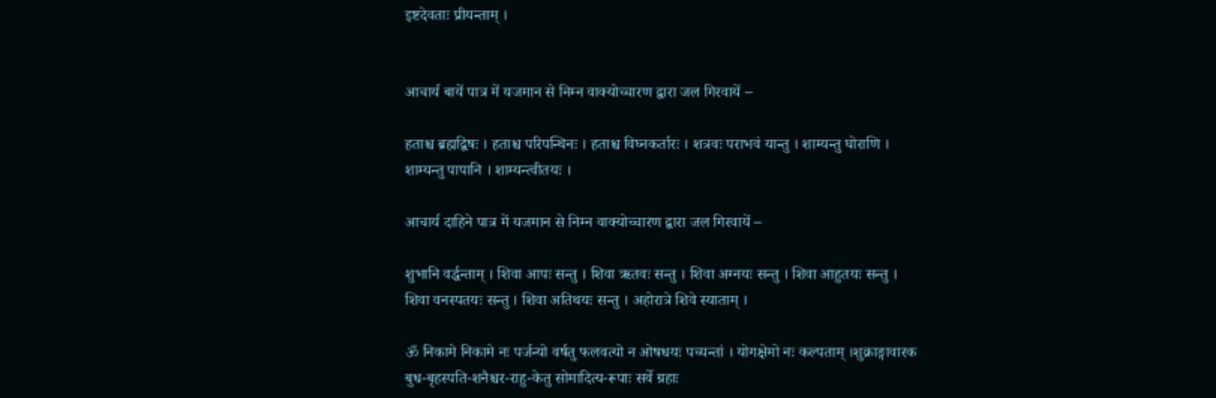इष्टदेवताः प्रीयन्ताम् ।


आचार्य बायें पात्र में यजमान से निम्न वाक्योच्चारण द्वारा जल गिरवायें –

हताश्च ब्रह्मद्विषः । हताश्च परिपन्थिनः । हताश्च विघ्नकर्तारः । शत्रवः पराभवं यान्तु । शाम्यन्तु घोराणि । शाम्यन्तु पापानि । शाम्यन्त्वीतयः ।

आचार्य दाहिने पात्र में यजमान से निम्न वाक्योच्चारण द्वारा जल गिरवायें –

शुभानि वर्द्धन्ताम् । शिवा आपः सन्तु । शिवा ऋतवः सन्तु । शिवा अग्नयः सन्तु । शिवा आहुतयः सन्तु । शिवा वनस्पतयः सन्तु । शिवा अतिथयः सन्तु । अहोरात्रे शिवे स्याताम् ।

ॐ निकामे निकामे नः पर्जन्यो वर्षतु फलवत्यो न ओषधयः पच्यन्तां । योगक्षेमो नः कल्पताम् ।शुक्राङ्गावारक बुध-बृहस्पति-शनैश्चर-राहु-केतु सोमादित्य-रूपाः सर्वे ग्रहाः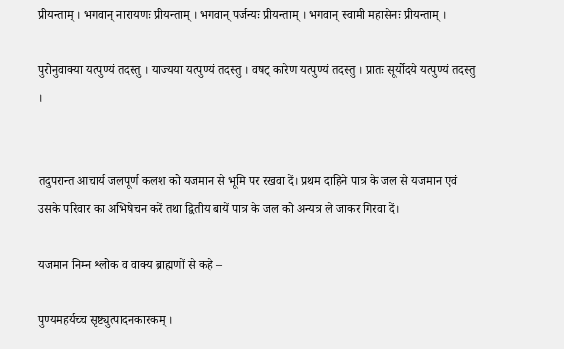प्रीयन्ताम् । भगवान् नारायणः प्रीयन्ताम् । भगवान् पर्जन्यः प्रीयन्ताम् । भगवान् स्वामी महासेनः प्रीयन्ताम् ।

पुरोनुवाक्या यत्पुण्यं तदस्तु । याज्यया यत्पुण्यं तदस्तु । वषट् कारेण यत्पुण्यं तदस्तु । प्रातः सूर्योदये यत्पुण्यं तदस्तु ।


तदुपरान्त आचार्य जलपूर्ण कलश को यजमान से भूमि पर रखवा दें। प्रथम दाहिने पात्र के जल से यजमान एवं उसके परिवार का अभिषेचन करें तथा द्वितीय बायें पात्र के जल को अन्यत्र ले जाकर गिरवा दें।

यजमान निम्न श्लोक व वाक्य ब्राह्मणों से कहे –

पुण्यमहर्यच्च सृष्ट्युत्पादनकारकम् ।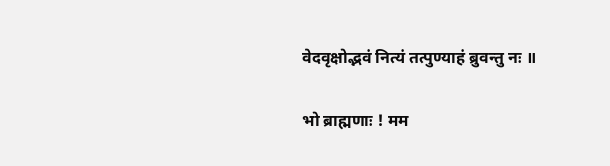वेदवृक्षोद्भवं नित्यं तत्पुण्याहं ब्रुवन्तु नः ॥

भो ब्राह्मणाः ! मम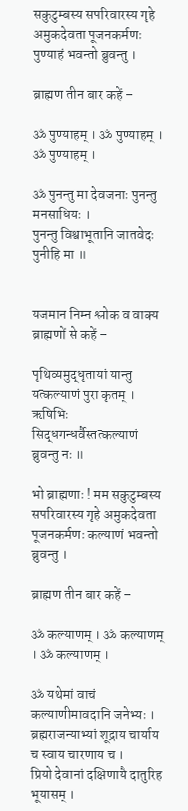सकुटुम्बस्य सपरिवारस्य गृहे अमुकदेवता पूजनकर्मणः पुण्याहं भवन्तो ब्रुवन्तु ।

ब्राह्मण तीन बार कहें –

ॐ पुण्याहम् । ॐ पुण्याहम् । ॐ पुण्याहम् ।

ॐ पुनन्तु मा देवजनाः पुनन्तु मनसाधियः ।
पुनन्तु विश्वाभूतानि जातवेदः पुनीहि मा ॥


यजमान निम्न श्लोक व वाक्य ब्राह्मणों से कहें –

पृथिव्यमुद्धृतायां यान्तु यत्कल्याणं पुरा कृतम् ।
ऋषिभिः सिद्धगन्धर्वैस्तत्कल्याणं ब्रुवन्तु नः ॥

भो ब्राह्मणाः ! मम सकुटुम्बस्य सपरिवारस्य गृहे अमुकदेवता पूजनकर्मणः कल्याणं भवन्तो ब्रुवन्तु ।

ब्राह्मण तीन बार कहें –

ॐ कल्याणम् । ॐ कल्याणम् । ॐ कल्याणम् ।

ॐ यथेमां वाचं कल्याणीमावदानि जनेभ्यः ।
ब्रह्मराजन्याभ्यां शूद्राय चार्याय च स्वाय चारणाय च ।
प्रियो देवानां दक्षिणायै दातुरिह भूयासम् ।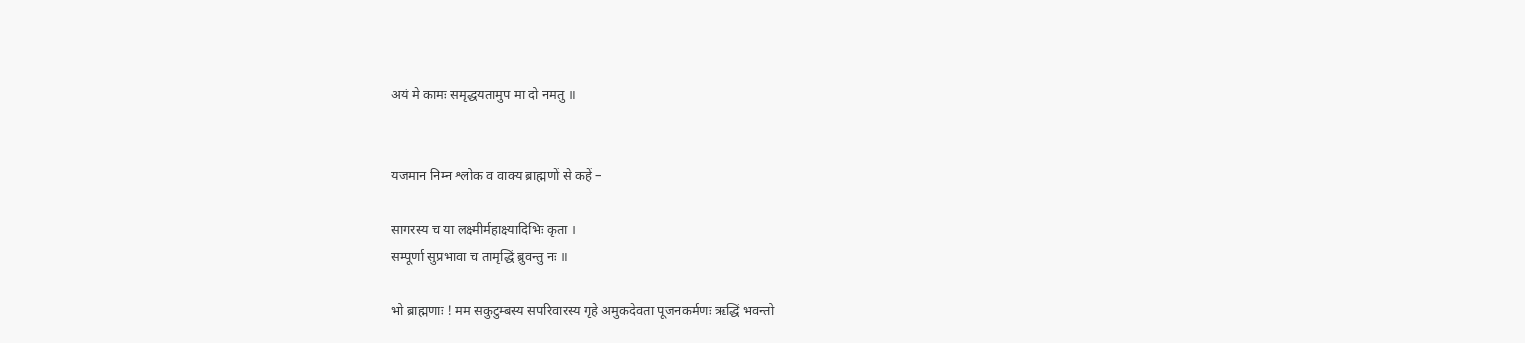अयं मे कामः समृद्धयतामुप मा दो नमतु ॥


यजमान निम्न श्लोक व वाक्य ब्राह्मणों से कहें –

सागरस्य च या लक्ष्मीर्महाक्ष्यादिभिः कृता ।
सम्पूर्णा सुप्रभावा च तामृद्धिं ब्रुवन्तु नः ॥

भो ब्राह्मणाः ! मम सकुटुम्बस्य सपरिवारस्य गृहे अमुकदेवता पूजनकर्मणः ऋद्धिं भवन्तो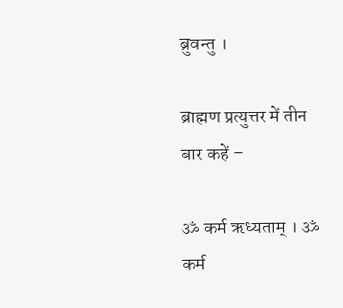ब्रुवन्तु ।

ब्राह्मण प्रत्युत्तर में तीन बार कहें –

ॐ कर्म ऋध्यताम् । ॐ कर्म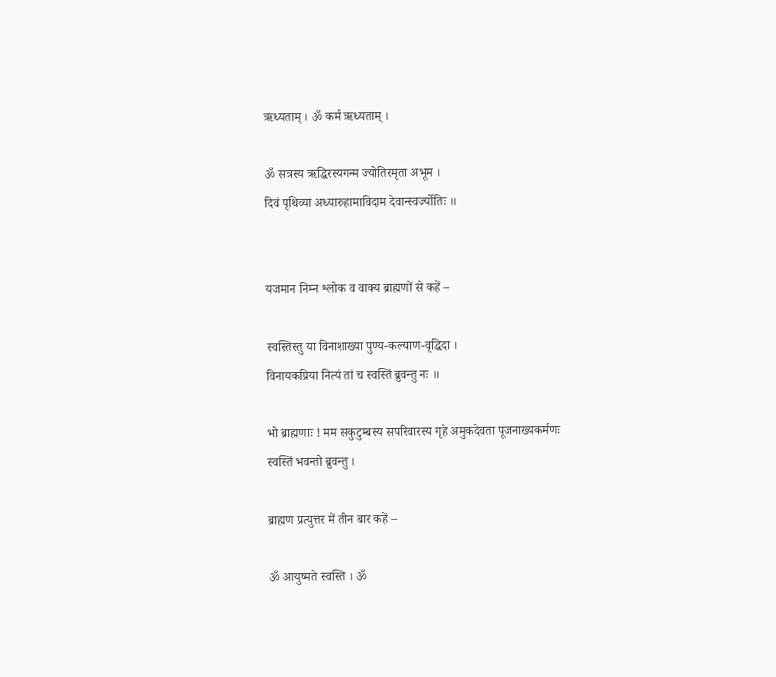ऋध्यताम् । ॐ कर्म ऋध्यताम् ।

ॐ सत्रस्य ऋद्धिरस्यगन्म ज्योतिरमृता अभूम ।
दिवं पृथिव्या अध्यारुहामाविदाम देवान्स्वर्ज्योतिः ॥


यजमान निम्न श्लोक व वाक्य ब्राह्मणों से कहें –

स्वस्तिस्तु या विनाशाख्या पुण्य-कल्याण-वृद्धिदा ।
विनायकप्रिया नित्यं तां च स्वस्तिं ब्रुवन्तु नः ॥

भो ब्राह्मणाः ! मम सकुटुम्बस्य सपरिवारस्य गृहे अमुकदेवता पूजनाख्यकर्मणः स्वस्तिं भवन्तो ब्रुवन्तु ।

ब्राह्मण प्रत्युत्तर में तीन बार कहें –

ॐ आयुष्मते स्वस्ति । ॐ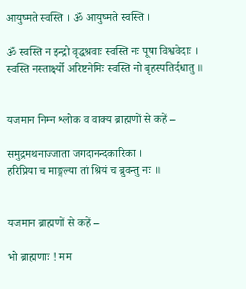आयुष्मते स्वस्ति । ॐ आयुष्मते स्वस्ति ।

ॐ स्वस्ति न इन्द्रो वृद्धश्रवाः स्वस्ति नः पूषा विश्ववेदाः ।
स्वस्ति नस्तार्क्ष्यो अरिष्टनेमिः स्वस्ति नो बृहस्पतिर्दधातु ॥


यजमान निम्न श्लोक व वाक्य ब्राह्मणों से कहें –

समुद्रमथनाज्जाता जगदानन्दकारिका ।
हरिप्रिया च माङ्गल्या तां श्रियं च ब्रुवन्तु नः ॥


यजमान ब्राह्मणों से कहें –

भो ब्राह्मणाः ! मम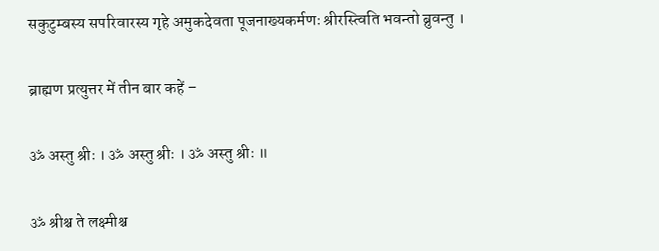सकुटुम्बस्य सपरिवारस्य गृहे अमुकदेवता पूजनाख्यकर्मणः श्रीरस्त्विति भवन्तो ब्रुवन्तु ।

ब्राह्मण प्रत्युत्तर में तीन बार कहें –

ॐ अस्तु श्रीः । ॐ अस्तु श्रीः । ॐ अस्तु श्रीः ॥

ॐ श्रीश्च ते लक्ष्मीश्च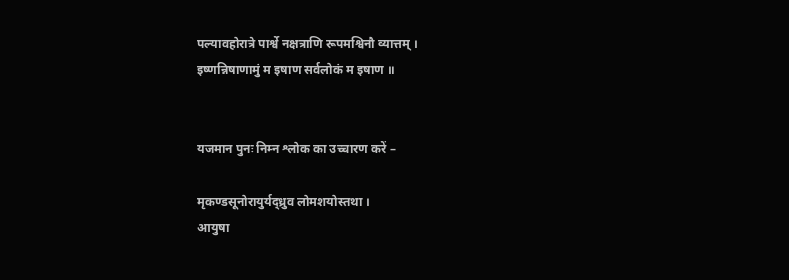पल्यावहोरात्रे पार्श्वे नक्षत्राणि रूपमश्विनौ व्यात्तम् ।
इष्णन्निषाणामुं म इषाण सर्वलोकं म इषाण ॥


यजमान पुनः निम्न श्लोक का उच्चारण करें –

मृकण्डसूनोरायुर्यद्ध्रुव लोमशयोस्तथा ।
आयुषा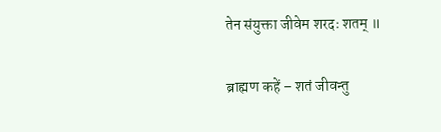तेन संयुक्ता जीवेम शरदः शतम् ॥

ब्राह्मण कहें – शतं जीवन्तु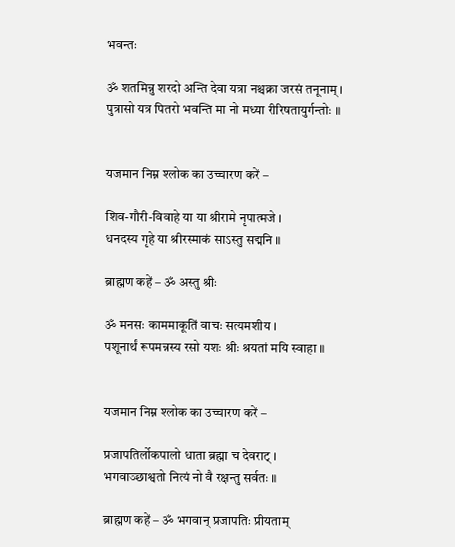भवन्तः

ॐ शतमिन्नु शरदो अन्ति देवा यत्रा नश्चक्रा जरसं तनूनाम् ।
पुत्रासो यत्र पितरो भवन्ति मा नो मध्या रीरिषतायुर्गन्तोः ॥


यजमान निम्न श्लोक का उच्चारण करें –

शिव-गौरी-विवाहे या या श्रीरामे नृपात्मजे ।
धनदस्य गृहे या श्रीरस्माकं साऽस्तु सद्मनि ॥

ब्राह्मण कहें – ॐ अस्तु श्रीः

ॐ मनसः काममाकूतिं वाचः सत्यमशीय ।
पशूनार्थं रूपमन्नस्य रसो यशः श्रीः श्रयतां मयि स्वाहा ॥


यजमान निम्न श्लोक का उच्चारण करें –

प्रजापतिर्लोकपालो धाता ब्रह्मा च देवराट् ।
भगवाञ्छाश्वतो नित्यं नो वै रक्षन्तु सर्वतः ॥

ब्राह्मण कहें – ॐ भगवान् प्रजापतिः प्रीयताम्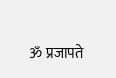ॐ प्रजापते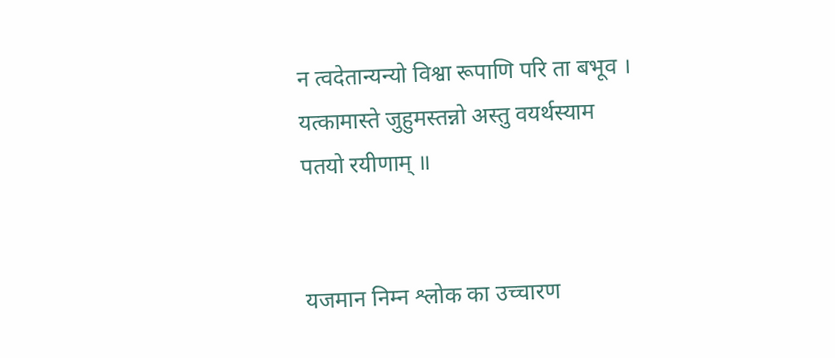न त्वदेतान्यन्यो विश्वा रूपाणि परि ता बभूव ।
यत्कामास्ते जुहुमस्तन्नो अस्तु वयर्थस्याम पतयो रयीणाम् ॥


यजमान निम्न श्लोक का उच्चारण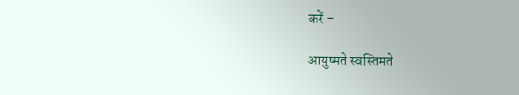करें –

आयुष्मते स्वस्तिमते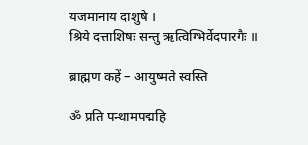यजमानाय दाशुषे ।
श्रिये दत्ताशिषः सन्तु ऋत्विग्भिर्वेदपारगैः ॥

ब्राह्मण कहें – आयुष्मते स्वस्ति

ॐ प्रति पन्थामपद्महि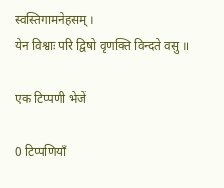स्वस्तिगामनेहसम् ।
येन विश्वाः परि द्विषो वृणक्ति विन्दते वसु ॥

एक टिप्पणी भेजें

0 टिप्पणियाँ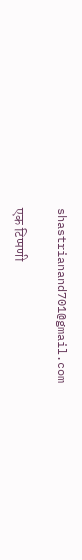shastrianand701@gmail.com

एक टिप्पणी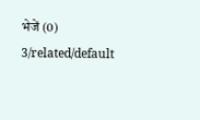भेजें (0)
3/related/default